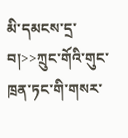མི་དམངས་དྲ་བ།>>ཀྲུང་གོའི་གུང་ཁྲན་ཏང་གི་གསར་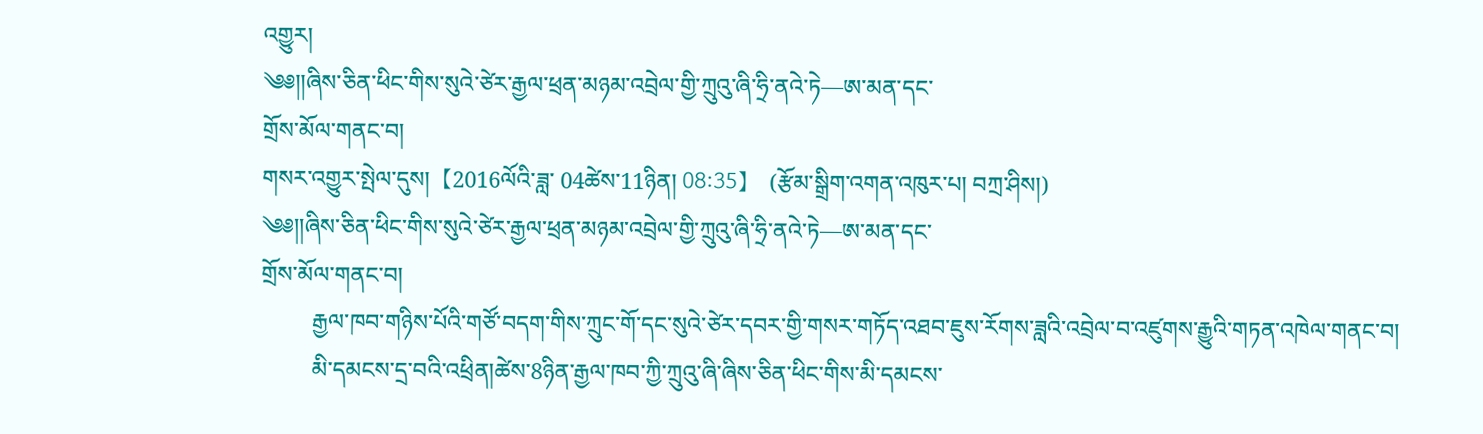འགྱུར།
༄༅།།ཞིས་ཅིན་ཕིང་གིས་སུའེ་ཙེར་རྒྱལ་ཕྲན་མཉམ་འབྲེལ་གྱི་ཀྲུའུ་ཞི་ཧྲི་ནའེ་ཏེ—ཨ་མན་དང་
གྲོས་མོལ་གནང་བ།
གསར་འགྱུར་སྤེལ་དུས།  【2016ལོའི་ཟླ་ 04ཚེས་11ཉིན། 08:35】   (རྩོམ་སྒྲིག་འགན་འཁུར་པ། བཀྲ་ཤིས།)
༄༅།།ཞིས་ཅིན་ཕིང་གིས་སུའེ་ཙེར་རྒྱལ་ཕྲན་མཉམ་འབྲེལ་གྱི་ཀྲུའུ་ཞི་ཧྲི་ནའེ་ཏེ—ཨ་མན་དང་
གྲོས་མོལ་གནང་བ།
         རྒྱལ་ཁབ་གཉིས་པོའི་གཙོ་བདག་གིས་ཀྲུང་གོ་དང་སུའེ་ཙེར་དབར་གྱི་གསར་གཏོད་འཐབ་ཇུས་རོགས་ཟླའི་འབྲེལ་བ་འཛུགས་རྒྱུའི་གཏན་འཁེལ་གནང་བ།
         མི་དམངས་དྲ་བའི་འཕྲིན།ཚེས་8ཉིན་རྒྱལ་ཁབ་ཀྱི་ཀྲུའུ་ཞི་ཞིས་ཅིན་ཕིང་གིས་མི་དམངས་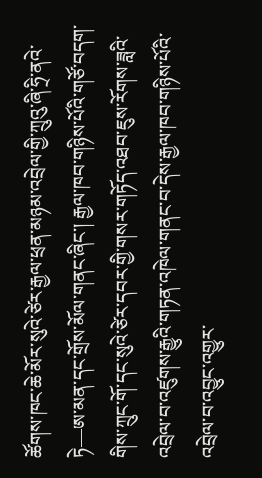ཚོགས་ཁང་ཆེ་མོར་སུའེ་ཙེར་རྒྱལ་ཕྲན་མཉམ་འབྲེལ་གྱི་ཀྲུའུ་ཞི་ཧྲི་ནའེ་ཏེ—ཨ་མན་དང་གྲོས་མོལ་གནང་ཞིང་། རྒྱལ་ཁབ་གཉིས་པོའི་གཙོ་བདག་གིས་ཀྲུང་གོ་དང་སུའེ་ཙེར་དབར་གྱི་གསར་གཏོད་འཐབ་ཇུས་རོགས་ཟླའི་འབྲེལ་བ་འཛུགས་རྒྱུའི་གཏན་འཁེལ་གནང་བ་དེས་རྒྱལ་ཁབ་གཉིས་པོའི་འབྲེལ་བ་འབྱུང་འགྱུར་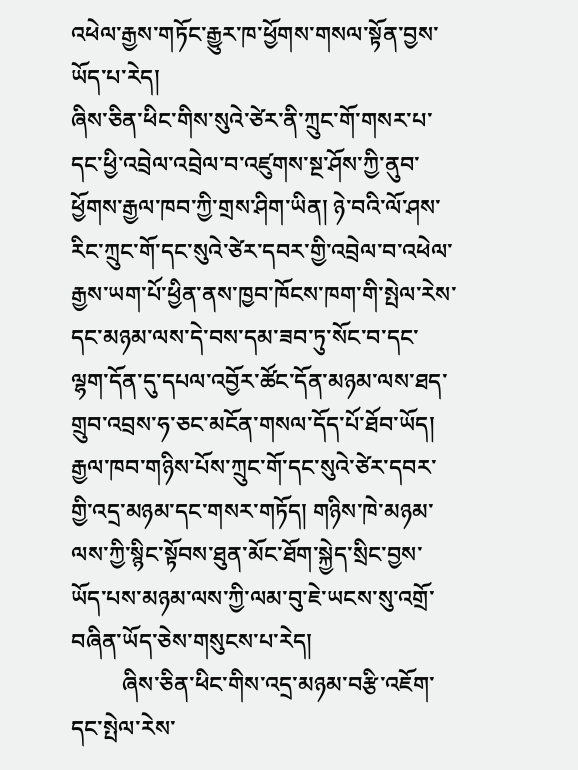འཕེལ་རྒྱས་གཏོང་རྒྱུར་ཁ་ཕྱོགས་གསལ་སྟོན་བྱས་ཡོད་པ་རེད།
ཞིས་ཅིན་ཕིང་གིས་སུའེ་ཙེར་ནི་ཀྲུང་གོ་གསར་པ་དང་ཕྱི་འབྲེལ་འབྲེལ་བ་འཛུགས་སྔ་ཤོས་ཀྱི་ནུབ་ཕྱོགས་རྒྱལ་ཁབ་ཀྱི་གྲས་ཤིག་ཡིན། ཉེ་བའི་ལོ་ཤས་རིང་ཀྲུང་གོ་དང་སུའེ་ཙེར་དབར་གྱི་འབྲེལ་བ་འཕེལ་རྒྱས་ཡག་པོ་ཕྱིན་ནས་ཁྱབ་ཁོངས་ཁག་གི་སྤེལ་རེས་དང་མཉམ་ལས་དེ་བས་དམ་ཟབ་ཏུ་སོང་བ་དང་ལྷག་དོན་དུ་དཔལ་འབྱོར་ཚོང་དོན་མཉམ་ལས་ཐད་གྲུབ་འབྲས་ཧ་ཅང་མངོན་གསལ་དོད་པོ་ཐོབ་ཡོད། རྒྱལ་ཁབ་གཉིས་པོས་ཀྲུང་གོ་དང་སུའེ་ཙེར་དབར་གྱི་འདྲ་མཉམ་དང་གསར་གཏོད། གཉིས་ཁེ་མཉམ་ལས་ཀྱི་སྙིང་སྟོབས་ཐུན་མོང་ཐོག་སྐྱེད་སྲིང་བྱས་ཡོད་པས་མཉམ་ལས་ཀྱི་ལམ་བུ་ཇེ་ཡངས་སུ་འགྲོ་བཞིན་ཡོད་ཅེས་གསུངས་པ་རེད།
         ཞིས་ཅིན་ཕིང་གིས་འདྲ་མཉམ་བརྩི་འཇོག་དང་སྤེལ་རེས་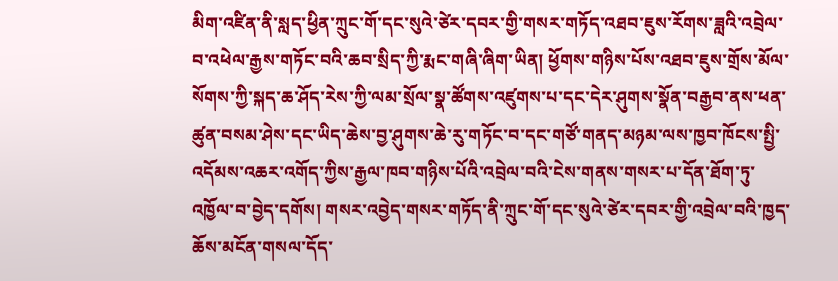མིག་འཛིན་ནི་སླད་ཕྱིན་ཀྲུང་གོ་དང་སུའེ་ཙེར་དབར་གྱི་གསར་གཏོད་འཐབ་ཇུས་རོགས་ཟླའི་འབྲེལ་བ་འཕེལ་རྒྱས་གཏོང་བའི་ཆབ་སྲིད་ཀྱི་རྨང་གཞི་ཞིག་ཡིན། ཕྱོགས་གཉིས་པོས་འཐབ་ཇུས་གྲོས་མོལ་སོགས་ཀྱི་སྐད་ཆ་ཤོད་རེས་ཀྱི་ལམ་སྲོལ་སྣ་ཚོགས་འཛུགས་པ་དང་དེར་ཤུགས་སྣོན་བརྒྱབ་ནས་ཕན་ཚུན་བསམ་ཤེས་དང་ཡིད་ཆེས་བྱ་ཤུགས་ཆེ་རུ་གཏོང་བ་དང་གཙོ་གནད་མཉམ་ལས་ཁྱབ་ཁོངས་སྤྱི་འདོམས་འཆར་འགོད་ཀྱིས་རྒྱལ་ཁབ་གཉིས་པོའི་འབྲེལ་བའི་ངེས་གནས་གསར་པ་དོན་ཐོག་ཏུ་འཁྱོལ་བ་བྱེད་དགོས། གསར་འབྱེད་གསར་གཏོད་ནི་ཀྲུང་གོ་དང་སུའེ་ཙེར་དབར་གྱི་འབྲེལ་བའི་ཁྱད་ཆོས་མངོན་གསལ་དོད་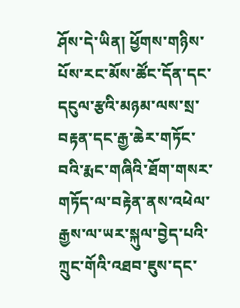ཤོས་དེ་ཡིན། ཕྱོགས་གཉིས་པོས་རང་མོས་ཚོང་དོན་དང་དངུལ་རྩའི་མཉམ་ལས་སྲ་བརྟན་དང་རྒྱ་ཆེར་གཏོང་བའི་རྨང་གཞིའི་ཐོག་གསར་གཏོད་ལ་བརྟེན་ནས་འཕེལ་རྒྱས་ལ་ཡར་སྐུལ་བྱེད་པའི་ཀྲུང་གོའི་འཐབ་ཇུས་དང་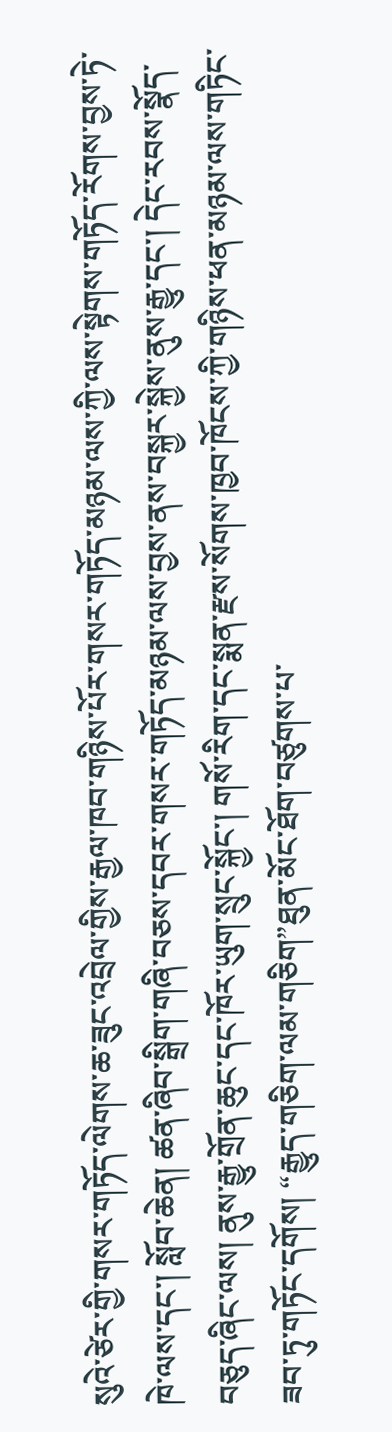སུའེ་ཙེར་གྱི་གསར་གཏོད་ལེགས་ཆ་ཟུང་འབྲེལ་གྱིས་རྒྱལ་ཁབ་གཉིས་པོར་གསར་གཏོད་མཉམ་ལས་ཀྱི་ལས་སྟེགས་གཏོད་རོགས་བྱས་ཏེ་ཁེ་ལས་དང་། སློབ་ཆེན། ཚན་ཞིབ་སྒྲིག་གཞི་བཅས་དབར་གསར་གཏོད་མཉམ་ལས་བྱས་ནས་བསྐྱར་སྐྱེས་ནུས་རྒྱུ་དང་། དེང་རབས་སྣོད་བཅུད་ཞིང་ལས། ནུས་རྒྱུ་གྲོན་ཆུང་དང་ཁོར་ཡུག་སྲུང་སྐྱོང་། གསོ་རིག་དང་སྨན་རྫས་སོགས་ཁྱབ་ཁོངས་ཀྱི་གཉིས་ཕན་མཉམ་ལས་གཏིང་ཟབ་ཏུ་གཏོང་དགོས། “རྒྱུད་གཅིག་ལམ་གཅིག”ཐུན་མོང་ཐོག་བཙུགས་པ་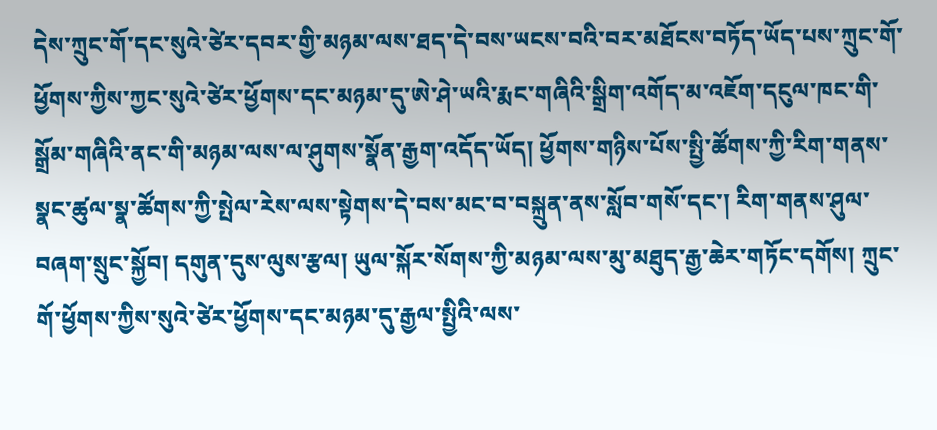དེས་ཀྲུང་གོ་དང་སུའེ་ཙེར་དབར་གྱི་མཉམ་ལས་ཐད་དེ་བས་ཡངས་བའི་བར་མཐོངས་བཏོད་ཡོད་པས་ཀྲུང་གོ་ཕྱོགས་ཀྱིས་ཀྱང་སུའེ་ཙེར་ཕྱོགས་དང་མཉམ་དུ་ཨེ་ཤེ་ཡའི་རྨང་གཞིའི་སྒྲིག་འགོད་མ་འཇོག་དངུལ་ཁང་གི་སྒྲོམ་གཞིའི་ནང་གི་མཉམ་ལས་ལ་ཤུགས་སྣོན་རྒྱག་འདོད་ཡོད། ཕྱོགས་གཉིས་པོས་སྤྱི་ཚོགས་ཀྱི་རིག་གནས་སྣང་ཚུལ་སྣ་ཚོགས་ཀྱི་སྤེལ་རེས་ལས་སྟེགས་དེ་བས་མང་བ་བསྐྲུན་ནས་སློབ་གསོ་དང་། རིག་གནས་ཤུལ་བཞག་སྲུང་སྐྱོབ། དགུན་དུས་ལུས་རྩལ། ཡུལ་སྐོར་སོགས་ཀྱི་མཉམ་ལས་མུ་མཐུད་རྒྱ་ཆེར་གཏོང་དགོས། ཀྲུང་གོ་ཕྱོགས་ཀྱིས་སུའེ་ཙེར་ཕྱོགས་དང་མཉམ་དུ་རྒྱལ་སྤྱིའི་ལས་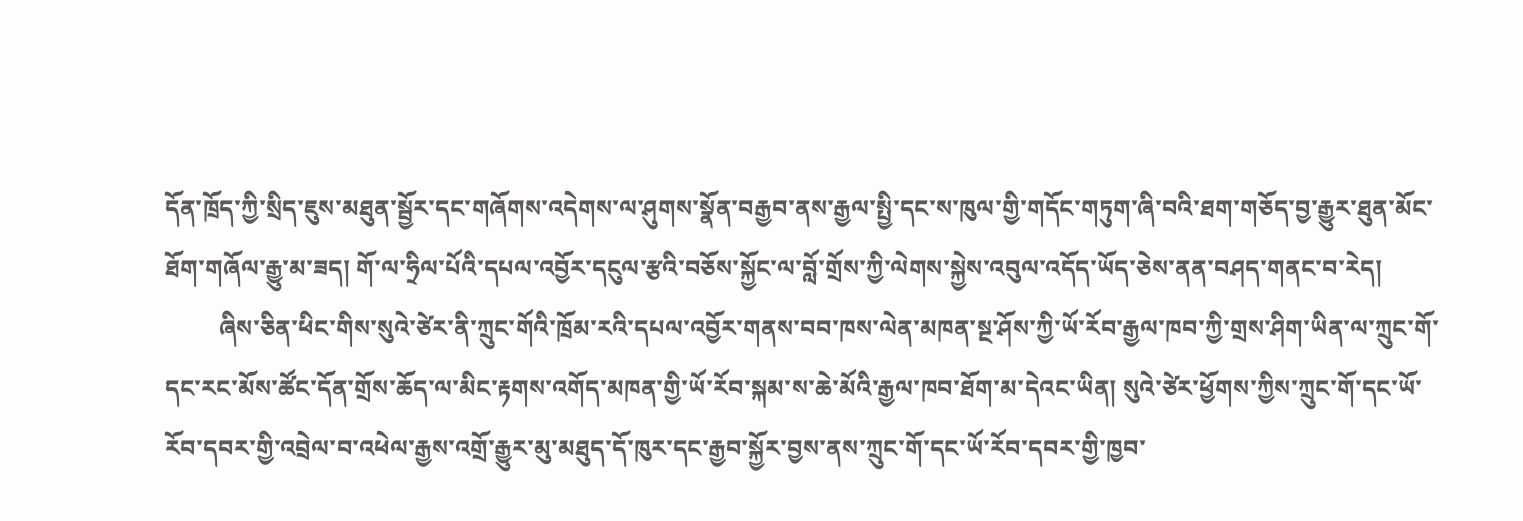དོན་ཁྲོད་ཀྱི་སྲིད་ཇུས་མཐུན་སྦྱོར་དང་གཞོགས་འདེགས་ལ་ཤུགས་སྣོན་བརྒྱབ་ནས་རྒྱལ་སྤྱི་དང་ས་ཁུལ་གྱི་གདོང་གཏུག་ཞི་བའི་ཐག་གཅོད་བྱ་རྒྱུར་ཐུན་མོང་ཐོག་གཞོལ་རྒྱུ་མ་ཟད། གོ་ལ་ཧྲིལ་པོའི་དཔལ་འབྱོར་དངུལ་རྩའི་བཅོས་སྐྱོང་ལ་བློ་གྲོས་ཀྱི་ལེགས་སྐྱེས་འབུལ་འདོད་ཡོད་ཅེས་ནན་བཤད་གནང་བ་རེད།
         ཞིས་ཅིན་ཕིང་གིས་སུའེ་ཙེར་ནི་ཀྲུང་གོའི་ཁྲོམ་རའི་དཔལ་འབྱོར་གནས་བབ་ཁས་ལེན་མཁན་སྔ་ཤོས་ཀྱི་ཡོ་རོབ་རྒྱལ་ཁབ་ཀྱི་གྲས་ཤིག་ཡིན་ལ་ཀྲུང་གོ་དང་རང་མོས་ཚོང་དོན་གྲོས་ཆོད་ལ་མིང་རྟགས་འགོད་མཁན་གྱི་ཡོ་རོབ་སྐམ་ས་ཆེ་མོའི་རྒྱལ་ཁབ་ཐོག་མ་དེའང་ཡིན། སུའེ་ཙེར་ཕྱོགས་ཀྱིས་ཀྲུང་གོ་དང་ཡོ་རོབ་དབར་གྱི་འབྲེལ་བ་འཕེལ་རྒྱས་འགྲོ་རྒྱུར་མུ་མཐུད་དོ་ཁུར་དང་རྒྱབ་སྐྱོར་བྱས་ནས་ཀྲུང་གོ་དང་ཡོ་རོབ་དབར་གྱི་ཁྱབ་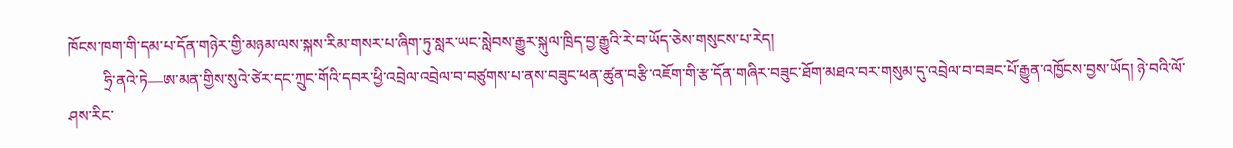ཁོངས་ཁག་གི་དམ་པ་དོན་གཉེར་གྱི་མཉམ་ལས་སྐས་རིམ་གསར་པ་ཞིག་ཏུ་སླར་ཡང་སླེབས་རྒྱུར་སྐུལ་ཁྲིད་བྱ་རྒྱུའི་རེ་བ་ཡོད་ཅེས་གསུངས་པ་རེད།
         ཧྲི་ནའེ་ཏེ—ཨ་མན་གྱིས་སུའེ་ཙེར་དང་ཀྲུང་གོའི་དབར་ཕྱི་འབྲེལ་འབྲེལ་བ་བཙུགས་པ་ནས་བཟུང་ཕན་ཚུན་བརྩི་འཇོག་གི་རྩ་དོན་གཞིར་བཟུང་ཐོག་མཐའ་བར་གསུམ་དུ་འབྲེལ་བ་བཟང་པོ་རྒྱུན་འཁྱོངས་བྱས་ཡོད། ཉེ་བའི་ལོ་ཤས་རིང་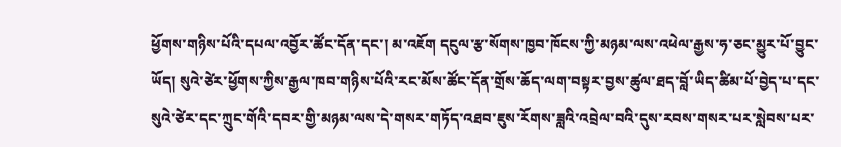ཕྱོགས་གཉིས་པོའི་དཔལ་འབྱོར་ཚོང་དོན་དང་། མ་འཇོག དངུལ་རྩ་སོགས་ཁྱབ་ཁོངས་ཀྱི་མཉམ་ལས་འཕེལ་རྒྱས་ཧ་ཅང་མྱུར་པོ་བྱུང་ཡོད། སུའེ་ཙེར་ཕྱོགས་ཀྱིས་རྒྱལ་ཁབ་གཉིས་པོའི་རང་མོས་ཚོང་དོན་གྲོས་ཆོད་ལག་བསྟར་བྱས་ཚུལ་ཐད་བློ་ཡིད་ཚིམ་པོ་བྱེད་པ་དང་སུའེ་ཙེར་དང་ཀྲུང་གོའི་དབར་གྱི་མཉམ་ལས་དེ་གསར་གཏོད་འཐབ་ཇུས་རོགས་ཟླའི་འབྲེལ་བའི་དུས་རབས་གསར་པར་སླེབས་པར་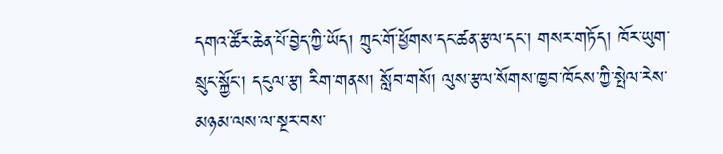དགའ་ཚོར་ཆེན་པོ་བྱེད་ཀྱི་ཡོད། ཀྲུང་གོ་ཕྱོགས་དང་ཚན་རྩལ་དང་། གསར་གཏོད། ཁོར་ཡུག་སྲུང་སྐྱོང་། དངུལ་རྩ། རིག་གནས། སློབ་གསོ། ལུས་རྩལ་སོགས་ཁྱབ་ཁོངས་ཀྱི་སྤེལ་རེས་མཉམ་ལས་ལ་སྔར་བས་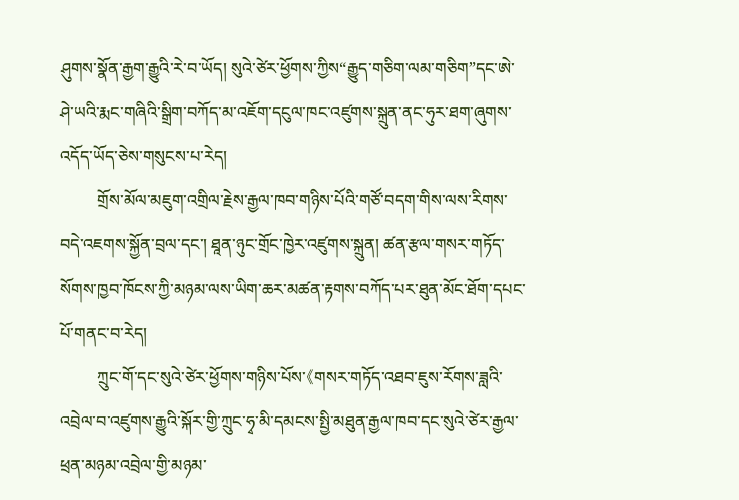ཤུགས་སྣོན་རྒྱག་རྒྱུའི་རེ་བ་ཡོད། སུའེ་ཙེར་ཕྱོགས་ཀྱིས“རྒྱུད་གཅིག་ལམ་གཅིག”དང་ཨེ་ཤེ་ཡའི་རྨང་གཞིའི་སྒྲིག་བཀོད་མ་འཇོག་དངུལ་ཁང་འཛུགས་སྐྲུན་ནང་ཧུར་ཐག་ཞུགས་འདོད་ཡོད་ཅེས་གསུངས་པ་རེད།
         གྲོས་མོལ་མཇུག་འགྲིལ་རྗེས་རྒྱལ་ཁབ་གཉིས་པོའི་གཙོ་བདག་གིས་ལས་རིགས་བདེ་འཇགས་སྐྱོན་བྲལ་དང་། ཐཱན་ཉུང་གྲོང་ཁྱེར་འཛུགས་སྐྲུན། ཚན་རྩལ་གསར་གཏོད་སོགས་ཁྱབ་ཁོངས་ཀྱི་མཉམ་ལས་ཡིག་ཆར་མཚན་རྟགས་བཀོད་པར་ཐུན་མོང་ཐོག་དཔང་པོ་གནང་བ་རེད།
         ཀྲུང་གོ་དང་སུའེ་ཙེར་ཕྱོགས་གཉིས་པོས་《གསར་གཏོད་འཐབ་ཇུས་རོགས་ཟླའི་འབྲེལ་བ་འཛུགས་རྒྱུའི་སྐོར་གྱི་ཀྲུང་ཧྭ་མི་དམངས་སྤྱི་མཐུན་རྒྱལ་ཁབ་དང་སུའེ་ཙེར་རྒྱལ་ཕྲན་མཉམ་འབྲེལ་གྱི་མཉམ་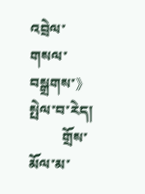འབྲེལ་གསལ་བསྒྲགས་》སྤེལ་བ་རེད།
         གྲོས་མོལ་མ་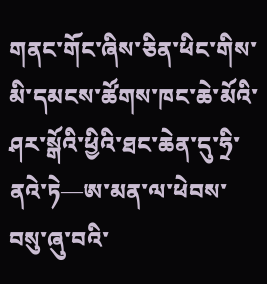གནང་གོང་ཞིས་ཅིན་ཕིང་གིས་མི་དམངས་ཚོགས་ཁང་ཆེ་མོའི་ཤར་སྒོའི་ཕྱིའི་ཐང་ཆེན་དུ་ཧྲི་ནའེ་ཏེ—ཨ་མན་ལ་ཕེབས་བསུ་ཞུ་བའི་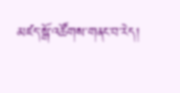མཛད་སྒོ་འཚོགས་གནང་བ་རེད།